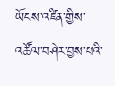ཡོངས་འཛིན་གྱིས་འཚོལ་བཤེར་བྱས་པའི་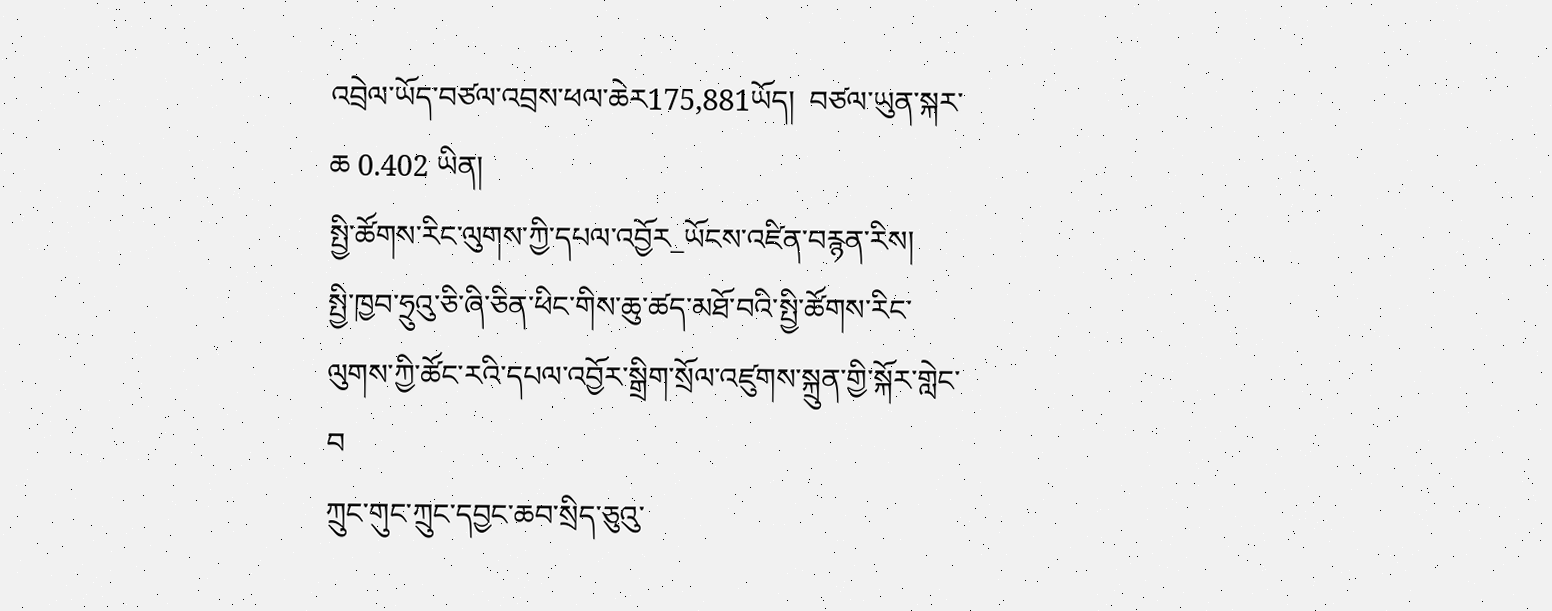འབྲེལ་ཡོད་བཙལ་འབྲས་ཕལ་ཆེར175,881ཡོད།  བཙལ་ཡུན་སྐར་ཆ 0.402 ཡིན།
སྤྱི་ཚོགས་རིང་ལུགས་ཀྱི་དཔལ་འབྱོར_ཡོངས་འཛིན་བརྙན་རིས།
སྤྱི་ཁྱབ་ཧྲུའུ་ཅི་ཞི་ཅིན་ཕིང་གིས་ཆུ་ཚད་མཐོ་བའི་སྤྱི་ཚོགས་རིང་ལུགས་ཀྱི་ཚོང་རའི་དཔལ་འབྱོར་སྒྲིག་སྲོལ་འཛུགས་སྐྲུན་གྱི་སྐོར་གླེང་བ
ཀྲུང་གུང་ཀྲུང་དབྱང་ཆབ་སྲིད་ཅུའུ་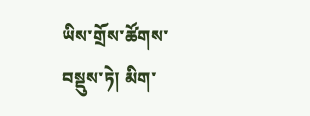ཡིས་གྲོས་ཚོགས་བསྡུས་ཏེ། མིག་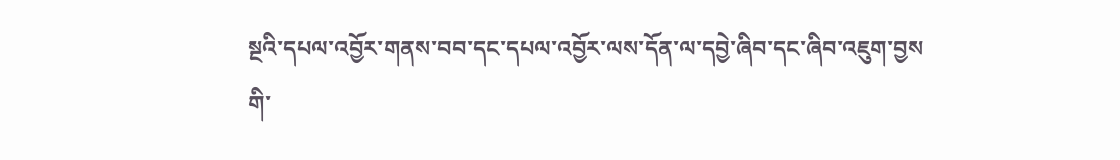སྔའི་དཔལ་འབྱོར་གནས་བབ་དང་དཔལ་འབྱོར་ལས་དོན་ལ་དབྱེ་ཞིབ་དང་ཞིབ་འཇུག་བྱས
གི་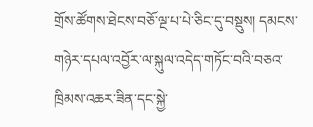གྲོས་ཚོགས་ཐེངས་བཅོ་ལྔ་པ་པེ་ཅིང་དུ་བསྡུས། དམངས་གཉེར་དཔལ་འབྱོར་ལ་སྐུལ་འདེད་གཏོང་བའི་བཅའ་ཁྲིམས་འཆར་ཟིན་དང་སྐྱེ་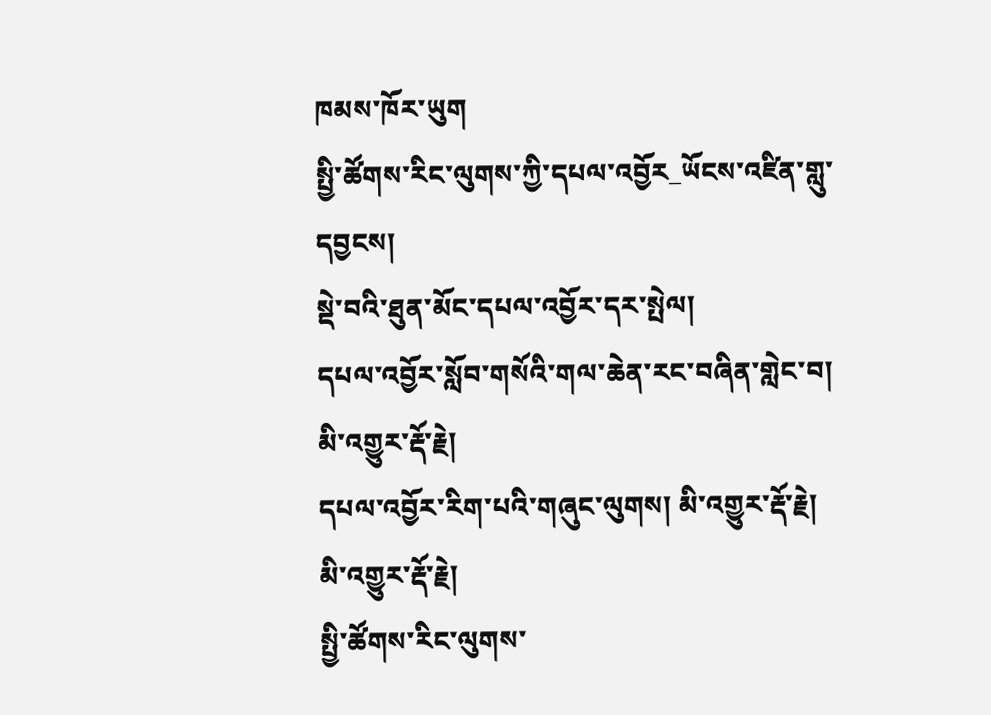ཁམས་ཁོར་ཡུག
སྤྱི་ཚོགས་རིང་ལུགས་ཀྱི་དཔལ་འབྱོར_ཡོངས་འཛིན་གླུ་དབྱངས།
སྡེ་བའི་ཐུན་མོང་དཔལ་འབྱོར་དར་སྤེལ།
དཔལ་འབྱོར་སློབ་གསོའི་གལ་ཆེན་རང་བཞིན་གླེང་བ།
མི་འགྱུར་རྡོ་རྗེ།
དཔལ་འབྱོར་རིག་པའི་གཞུང་ལུགས། མི་འགྱུར་རྡོ་རྗེ།
མི་འགྱུར་རྡོ་རྗེ།
སྤྱི་ཚོགས་རིང་ལུགས་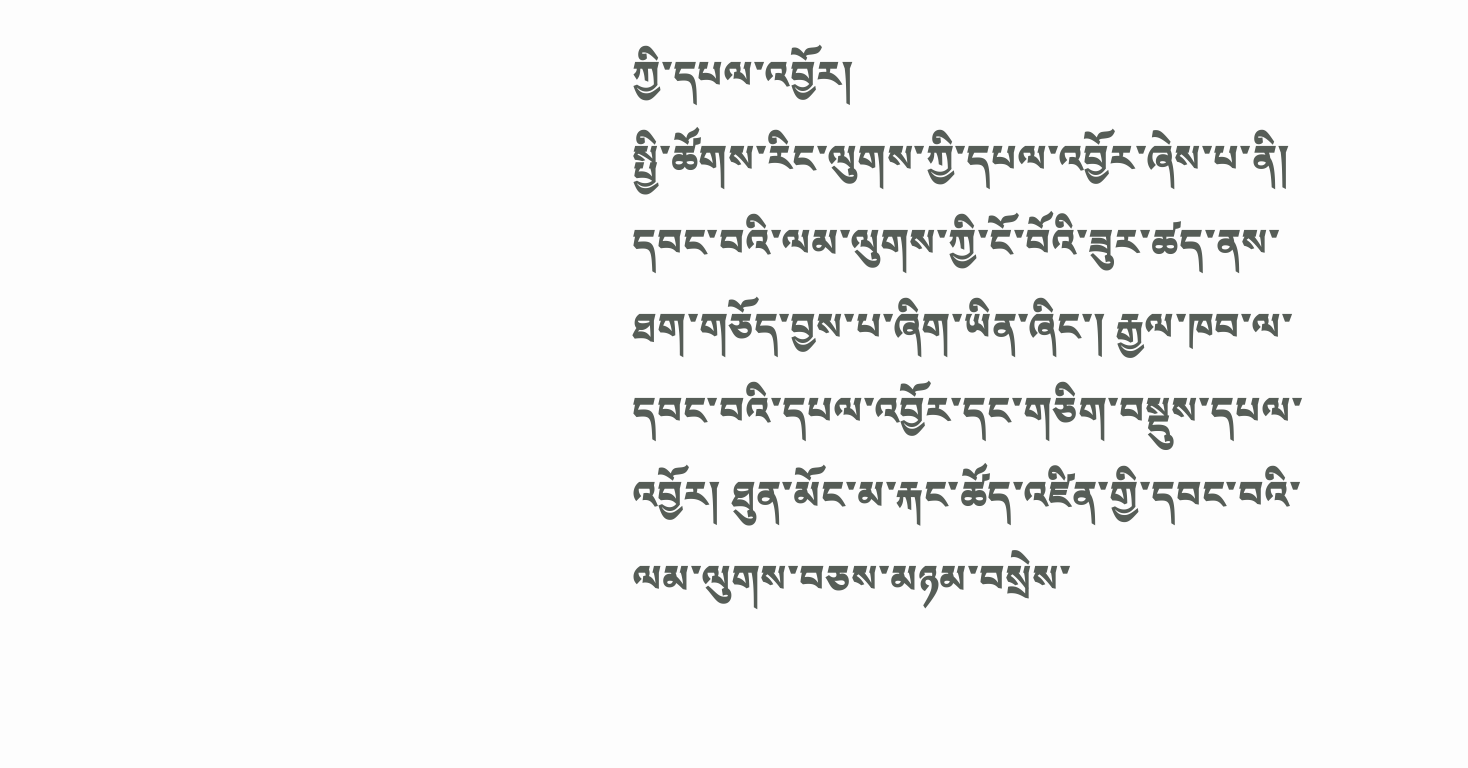ཀྱི་དཔལ་འབྱོར།
སྤྱི་ཚོགས་རིང་ལུགས་ཀྱི་དཔལ་འབྱོར་ཞེས་པ་ནི། དབང་བའི་ལམ་ལུགས་ཀྱི་ངོ་བོའི་ཟུར་ཚད་ནས་ཐག་གཅོད་བྱས་པ་ཞིག་ཡིན་ཞིང་། རྒྱལ་ཁབ་ལ་དབང་བའི་དཔལ་འབྱོར་དང་གཅིག་བསྡུས་དཔལ་འབྱོར། ཐུན་མོང་མ་རྐང་ཚོད་འཛིན་གྱི་དབང་བའི་ལམ་ལུགས་བཅས་མཉམ་བསྲེས་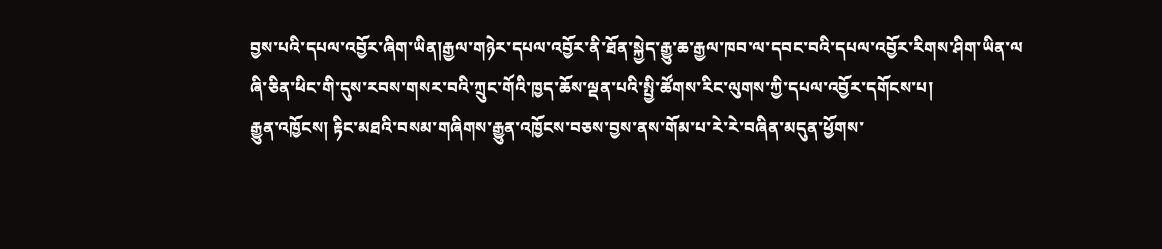བྱས་པའི་དཔལ་འབྱོར་ཞིག་ཡིན།རྒྱལ་གཉེར་དཔལ་འབྱོར་ནི་ཐོན་སྐྱེད་རྒྱུ་ཆ་རྒྱལ་ཁབ་ལ་དབང་བའི་དཔལ་འབྱོར་རིགས་ཤིག་ཡིན་ལ
ཞི་ཅིན་ཕིང་གི་དུས་རབས་གསར་བའི་ཀྲུང་གོའི་ཁྱད་ཆོས་ལྡན་པའི་སྤྱི་ཚོགས་རིང་ལུགས་ཀྱི་དཔལ་འབྱོར་དགོངས་པ།
རྒྱུན་འཁྱོངས། རྟིང་མཐའི་བསམ་གཞིགས་རྒྱུན་འཁྱོངས་བཅས་བྱས་ནས་གོམ་པ་རེ་རེ་བཞིན་མདུན་ཕྱོགས་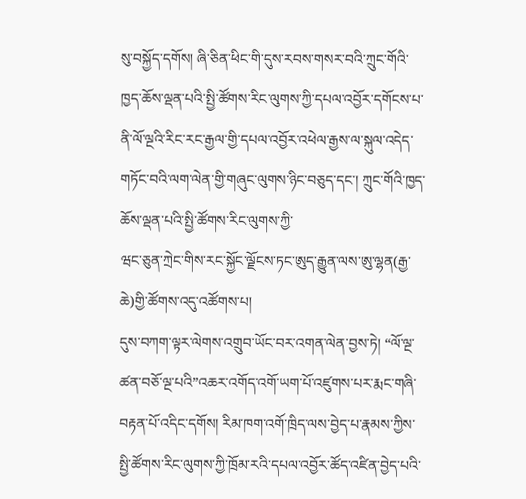སུ་བསྐྱོད་དགོས། ཞི་ཅིན་ཕིང་གི་དུས་རབས་གསར་བའི་ཀྲུང་གོའི་ཁྱད་ཆོས་ལྡན་པའི་སྤྱི་ཚོགས་རིང་ལུགས་ཀྱི་དཔལ་འབྱོར་དགོངས་པ་ནི་ལོ་ལྔའི་རིང་རང་རྒྱལ་གྱི་དཔལ་འབྱོར་འཕེལ་རྒྱས་ལ་སྐུལ་འདེད་གཏོང་བའི་ལག་ལེན་གྱི་གཞུང་ལུགས་ཉིང་བཅུད་དང་། ཀྲུང་གོའི་ཁྱད་ཆོས་ལྡན་པའི་སྤྱི་ཚོགས་རིང་ལུགས་ཀྱི་
ཝང་ཅུན་ཀྲེང་གིས་རང་སྐྱོང་ལྗོངས་ཏང་ཨུད་རྒྱུན་ལས་ཨུ་ལྷན(རྒྱ་ཆེ)གྱི་ཚོགས་འདུ་འཚོགས་པ།
དུས་བཀག་ལྟར་ལེགས་འགྲུབ་ཡོང་བར་འགན་ལེན་བྱས་ཏེ། “ལོ་ལྔ་ཚན་བཅོ་ལྔ་པའི”འཆར་འགོད་འགོ་ཡག་པོ་འཛུགས་པར་རྨང་གཞི་བརྟན་པོ་འདིང་དགོས། རིམ་ཁག་འགོ་ཁྲིད་ལས་བྱེད་པ་རྣམས་ཀྱིས་སྤྱི་ཚོགས་རིང་ལུགས་ཀྱི་ཁྲོམ་རའི་དཔལ་འབྱོར་ཚོད་འཛིན་བྱེད་པའི་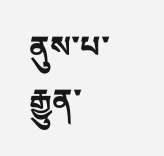ནུས་པ་རྒྱུན་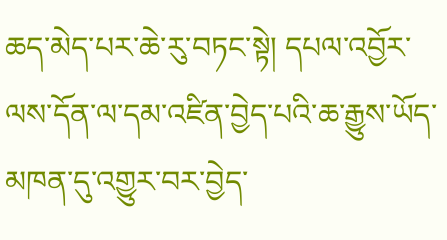ཆད་མེད་པར་ཆེ་རུ་བཏང་སྟེ། དཔལ་འབྱོར་ལས་དོན་ལ་དམ་འཛིན་བྱེད་པའི་ཆ་རྒྱུས་ཡོད་མཁན་དུ་འགྱུར་བར་བྱེད་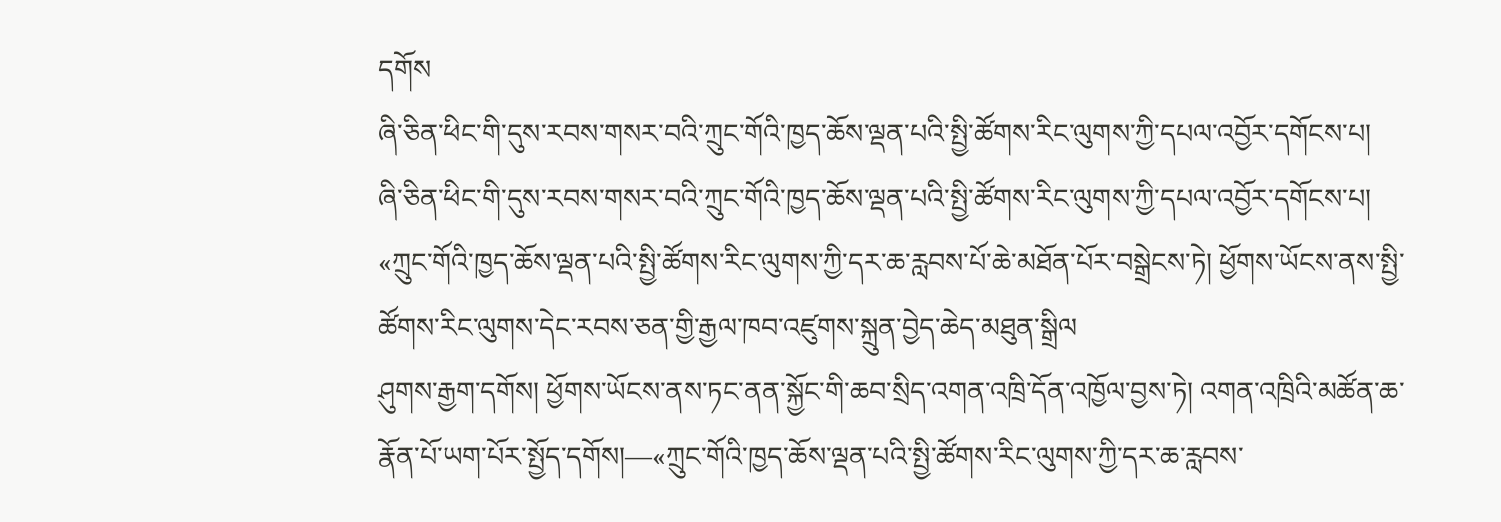དགོས
ཞི་ཅིན་ཕིང་གི་དུས་རབས་གསར་བའི་ཀྲུང་གོའི་ཁྱད་ཆོས་ལྡན་པའི་སྤྱི་ཚོགས་རིང་ལུགས་ཀྱི་དཔལ་འབྱོར་དགོངས་པ།
ཞི་ཅིན་ཕིང་གི་དུས་རབས་གསར་བའི་ཀྲུང་གོའི་ཁྱད་ཆོས་ལྡན་པའི་སྤྱི་ཚོགས་རིང་ལུགས་ཀྱི་དཔལ་འབྱོར་དགོངས་པ།
«ཀྲུང་གོའི་ཁྱད་ཆོས་ལྡན་པའི་སྤྱི་ཚོགས་རིང་ལུགས་ཀྱི་དར་ཆ་རླབས་པོ་ཆེ་མཐོན་པོར་བསྒྲེངས་ཏེ། ཕྱོགས་ཡོངས་ནས་སྤྱི་ཚོགས་རིང་ལུགས་དེང་རབས་ཅན་གྱི་རྒྱལ་ཁབ་འཛུགས་སྐྲུན་བྱེད་ཆེད་མཐུན་སྒྲིལ
ཤུགས་རྒྱག་དགོས། ཕྱོགས་ཡོངས་ནས་ཏང་ནན་སྐྱོང་གི་ཆབ་སྲིད་འགན་འཁྲི་དོན་འཁྱོལ་བྱས་ཏེ། འགན་འཁྲིའི་མཚོན་ཆ་རྣོན་པོ་ཡག་པོར་སྤྱོད་དགོས།—«ཀྲུང་གོའི་ཁྱད་ཆོས་ལྡན་པའི་སྤྱི་ཚོགས་རིང་ལུགས་ཀྱི་དར་ཆ་རླབས་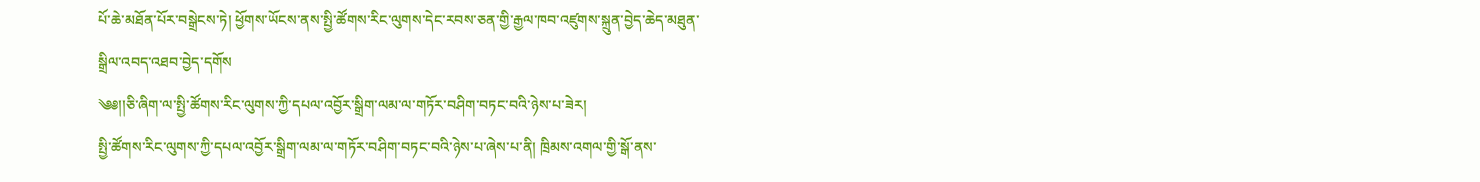པོ་ཆེ་མཐོན་པོར་བསྒྲེངས་ཏེ། ཕྱོགས་ཡོངས་ནས་སྤྱི་ཚོགས་རིང་ལུགས་དེང་རབས་ཅན་གྱི་རྒྱལ་ཁབ་འཛུགས་སྐྲུན་བྱེད་ཆེད་མཐུན་སྒྲིལ་འབད་འཐབ་བྱེད་དགོས
༄༅།།ཅི་ཞིག་ལ་སྤྱི་ཚོགས་རིང་ལུགས་ཀྱི་དཔལ་འབྱོར་སྒྲིག་ལམ་ལ་གཏོར་བཤིག་བཏང་བའི་ཉེས་པ་ཟེར།
སྤྱི་ཚོགས་རིང་ལུགས་ཀྱི་དཔལ་འབྱོར་སྒྲིག་ལམ་ལ་གཏོར་བཤིག་བཏང་བའི་ཉེས་པ་ཞེས་པ་ནི། ཁྲིམས་འགལ་གྱི་སྒོ་ནས་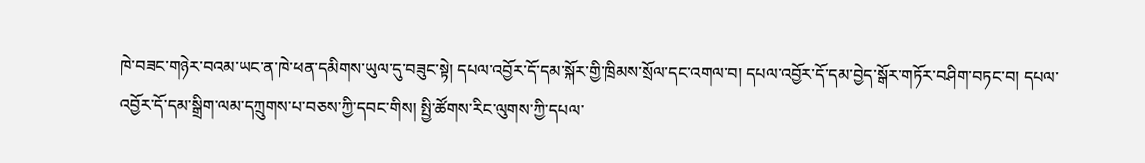ཁེ་བཟང་གཉེར་བའམ་ཡང་ན་ཁེ་ཕན་དམིགས་ཡུལ་དུ་བཟུང་སྟེ། དཔལ་འབྱོར་དོ་དམ་སྐོར་གྱི་ཁྲིམས་སྲོལ་དང་འགལ་བ། དཔལ་འབྱོར་དོ་དམ་བྱེད་སྒོར་གཏོར་བཤིག་བཏང་བ། དཔལ་འབྱོར་དོ་དམ་སྒྲིག་ལམ་དཀྲུགས་པ་བཅས་ཀྱི་དབང་གིས། སྤྱི་ཚོགས་རིང་ལུགས་ཀྱི་དཔལ་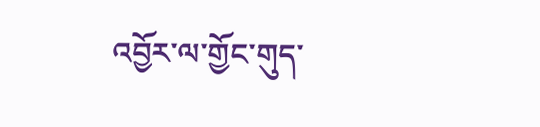འབྱོར་ལ་གྱོང་གུད་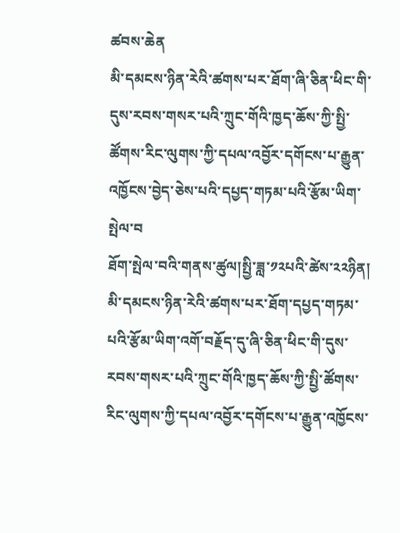ཚབས་ཆེན
མི་དམངས་ཉིན་རེའི་ཚགས་པར་ཐོག་ཞི་ཅིན་ཕིང་གི་དུས་རབས་གསར་པའི་ཀྲུང་གོའི་ཁྱད་ཆོས་ཀྱི་སྤྱི་ཚོགས་རིང་ལུགས་ཀྱི་དཔལ་འབྱོར་དགོངས་པ་རྒྱུན་འཁྱོངས་བྱེད་ཅེས་པའི་དཔྱད་གཏམ་པའི་རྩོམ་ཡིག་སྤེལ་བ
ཐོག་སྤེལ་བའི་གནས་ཚུལ།སྤྱི་ཟླ་༡༢པའི་ཚེས་༢༢ཉིན། མི་དམངས་ཉིན་རེའི་ཚགས་པར་ཐོག་དཔྱད་གཏམ་པའི་རྩོམ་ཡིག་འགོ་བརྗོད་དུ་ཞི་ཅིན་ཕིང་གི་དུས་རབས་གསར་པའི་ཀྲུང་གོའི་ཁྱད་ཆོས་ཀྱི་སྤྱི་ཚོགས་རིང་ལུགས་ཀྱི་དཔལ་འབྱོར་དགོངས་པ་རྒྱུན་འཁྱོངས་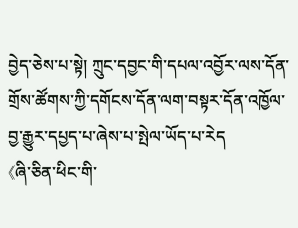བྱེད་ཅེས་པ་སྟེ། ཀྲུང་དབྱང་གི་དཔལ་འབྱོར་ལས་དོན་གྲོས་ཚོགས་ཀྱི་དགོངས་དོན་ལག་བསྟར་དོན་འཁྱོལ་བྱ་རྒྱུར་དཔྱད་པ་ཞེས་པ་སྤེལ་ཡོད་པ་རེད
《ཞི་ཅིན་ཕིང་གི་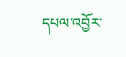དཔལ་འབྱོར་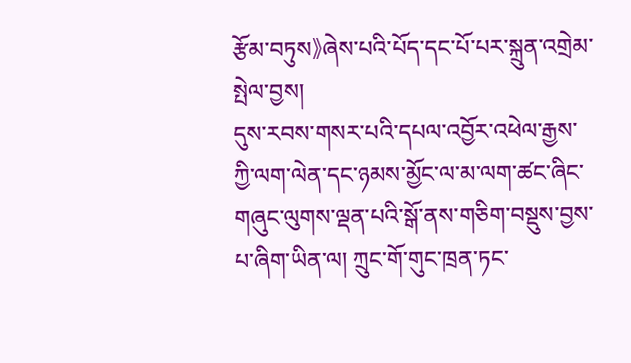རྩོམ་བཏུས》ཞེས་པའི་པོད་དང་པོ་པར་སྐྲུན་འགྲེམ་སྤེལ་བྱས།
དུས་རབས་གསར་པའི་དཔལ་འབྱོར་འཕེལ་རྒྱས་ཀྱི་ལག་ལེན་དང་ཉམས་མྱོང་ལ་མ་ལག་ཚང་ཞིང་གཞུང་ལུགས་ལྡན་པའི་སྒོ་ནས་གཅིག་བསྡུས་བྱས་པ་ཞིག་ཡིན་ལ། ཀྲུང་གོ་གུང་ཁྲན་ཏང་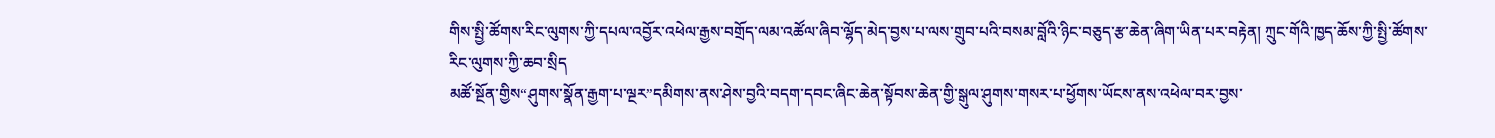གིས་སྤྱི་ཚོགས་རིང་ལུགས་ཀྱི་དཔལ་འབྱོར་འཕེལ་རྒྱས་བགྲོད་ལམ་འཚོལ་ཞིབ་ལྷོད་མེད་བྱས་པ་ལས་གྲུབ་པའི་བསམ་བློའི་ཉིང་བཅུད་རྩ་ཆེན་ཞིག་ཡིན་པར་བརྟེན། ཀྲུང་གོའི་ཁྱད་ཆོས་ཀྱི་སྤྱི་ཚོགས་རིང་ལུགས་ཀྱི་ཆབ་སྲིད
མཚོ་སྔོན་གྱིས“ཤུགས་སྣོན་རྒྱག་པ་ལྔར”དམིགས་ནས་ཤེས་བྱའི་བདག་དབང་ཞིང་ཆེན་སྟོབས་ཆེན་གྱི་སྒུལ་ཤུགས་གསར་པ་ཕྱོགས་ཡོངས་ནས་འཕེལ་བར་བྱས་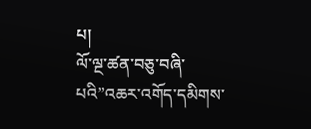པ།
ལོ་ལྔ་ཚན་བཅུ་བཞི་པའི”འཆར་འགོད་དམིགས་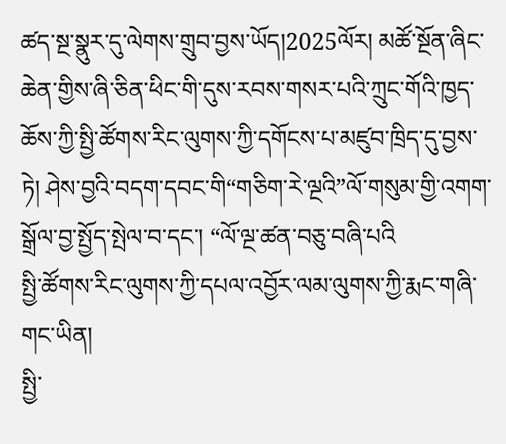ཚད་སྔ་སྣུར་དུ་ལེགས་གྲུབ་བྱས་ཡོད།2025ལོར། མཚོ་སྔོན་ཞིང་ཆེན་གྱིས་ཞི་ཅིན་ཕིང་གི་དུས་རབས་གསར་པའི་ཀྲུང་གོའི་ཁྱད་ཆོས་ཀྱི་སྤྱི་ཚོགས་རིང་ལུགས་ཀྱི་དགོངས་པ་མཛུབ་ཁྲིད་དུ་བྱས་ཏེ། ཤེས་བྱའི་བདག་དབང་གི“གཅིག་རེ་ལྔའི”ལོ་གསུམ་གྱི་འགག་སྒྲོལ་བྱ་སྤྱོད་སྤེལ་བ་དང་། “ལོ་ལྔ་ཚན་བཅུ་བཞི་པའི
སྤྱི་ཚོགས་རིང་ལུགས་ཀྱི་དཔལ་འབྱོར་ལམ་ལུགས་ཀྱི་རྨང་གཞི་གང་ཡིན།
སྤྱི་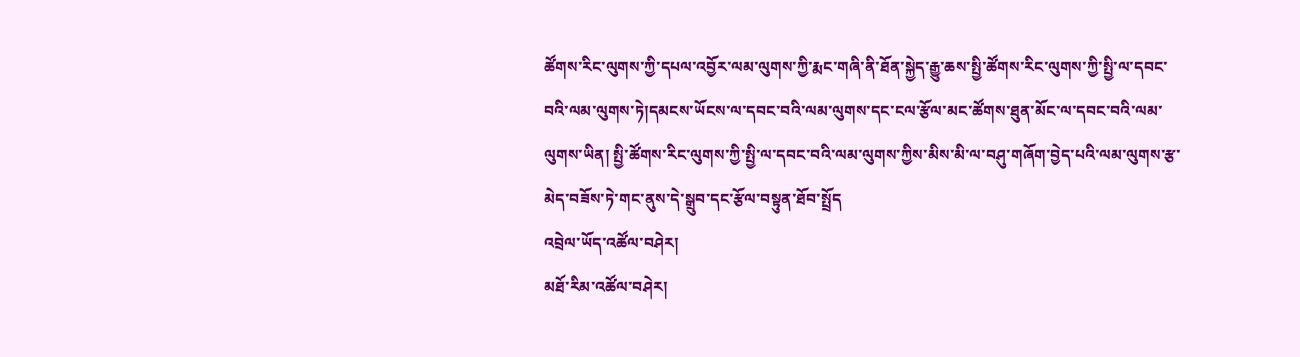ཚོགས་རིང་ལུགས་ཀྱི་དཔལ་འབྱོར་ལམ་ལུགས་ཀྱི་རྨང་གཞི་ནི་ཐོན་སྐྱེད་རྒྱུ་ཆས་སྤྱི་ཚོགས་རིང་ལུགས་ཀྱི་སྤྱི་ལ་དབང་བའི་ལམ་ལུགས་ཏེ།དམངས་ཡོངས་ལ་དབང་བའི་ལམ་ལུགས་དང་ངལ་རྩོལ་མང་ཚོགས་ཐུན་མོང་ལ་དབང་བའི་ལམ་ལུགས་ཡིན། སྤྱི་ཚོགས་རིང་ལུགས་ཀྱི་སྤྱི་ལ་དབང་བའི་ལམ་ལུགས་ཀྱིས་མིས་མི་ལ་བཤུ་གཞོག་བྱེད་པའི་ལམ་ལུགས་རྩ་མེད་བཟོས་ཏེ་གང་ནུས་དེ་སྒྲུབ་དང་རྩོལ་བསྟུན་ཐོབ་སྤྲོད
འབྲེལ་ཡོད་འཚོལ་བཤེར།
མཐོ་རིམ་འཚོལ་བཤེར།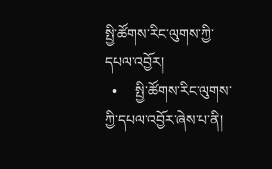སྤྱི་ཚོགས་རིང་ལུགས་ཀྱི་དཔལ་འབྱོར།
  •     སྤྱི་ཚོགས་རིང་ལུགས་ཀྱི་དཔལ་འབྱོར་ཞེས་པ་ནི།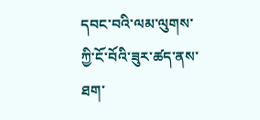དབང་བའི་ལམ་ལུགས་ཀྱི་ངོ་བོའི་ཟུར་ཚད་ནས་ཐག་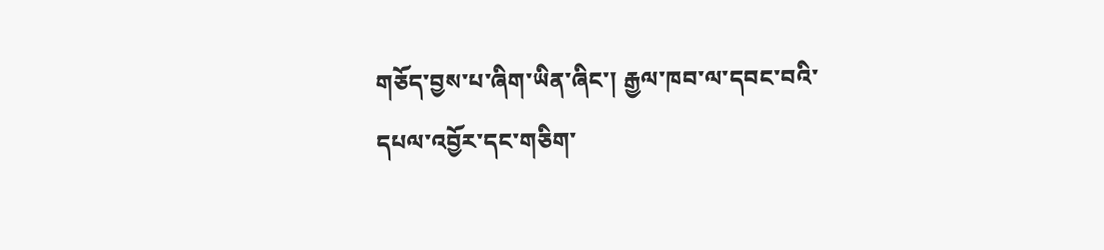གཅོད་བྱས་པ་ཞིག་ཡིན་ཞིང་། རྒྱལ་ཁབ་ལ་དབང་བའི་དཔལ་འབྱོར་དང་གཅིག་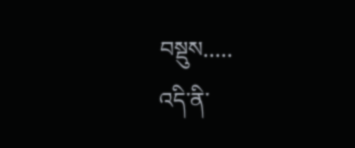བསྡུས.....
འདི་ནི་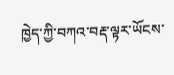ཁྱེད་ཀྱི་བཀའ་བརྡ་ལྟར་ཡོངས་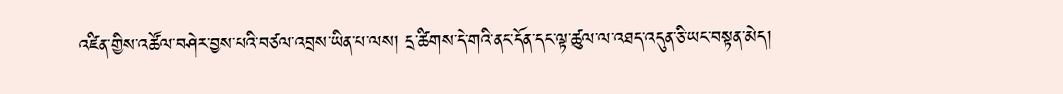འཛིན་གྱིས་འཚོལ་བཤེར་བྱས་པའི་བཙལ་འབྲས་ཡིན་པ་ལས། དྲ་ཚིགས་དེ་གའི་ནང་དོན་དང་ལྟ་ཚུལ་ལ་འཐད་འདུན་ཅི་ཡང་བསྟན་མེད།